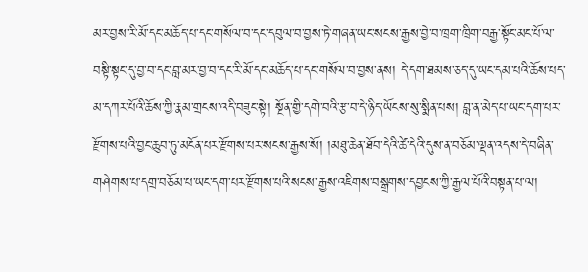མར་བྱས་རི་མོ་དང་མཆོད་པ་དང་གསོལ་བ་དང་དབུལ་བ་བྱས་ཏེ་གཞན་ཡང་སངས་རྒྱས་བྱེ་བ་ཁྲག་ཁྲིག་བརྒྱ་སྟོང་མང་པོ་ལ་བསྟི་སྟང་དུ་བྱ་བ་དང་བླ་མར་བྱ་བ་དང་རི་མོ་དང་མཆོད་པ་དང་གསོལ་བ་བྱས་ནས། དེ་དག་ཐམས་ཅད་དུ་ཡང་དམ་པའི་ཆོས་པད་མ་དཀར་པོའི་ཆོས་ཀྱི་རྣམ་གྲངས་འདི་བཟུང་སྟེ། སྔོན་གྱི་དགེ་བའི་རྩ་བ་དེ་ཉིད་ཡོངས་སུ་སྨིན་པས། བླ་ན་མེད་པ་ཡང་དག་པར་རྫོགས་པའི་བྱང་ཆུབ་ཏུ་མངོན་པར་རྫོགས་པར་སངས་རྒྱས་སོ། །མཐུ་ཆེན་ཐོབ་དེའི་ཚེ་དེའི་དུས་ན་བཅོམ་ལྡན་འདས་དེ་བཞིན་གཤེགས་པ་དགྲ་བཅོམ་པ་ཡང་དག་པར་རྫོགས་པའི་སངས་རྒྱས་འཇིགས་བསྒྲགས་དབྱངས་ཀྱི་རྒྱལ་པོའི་བསྟན་པ་ལ།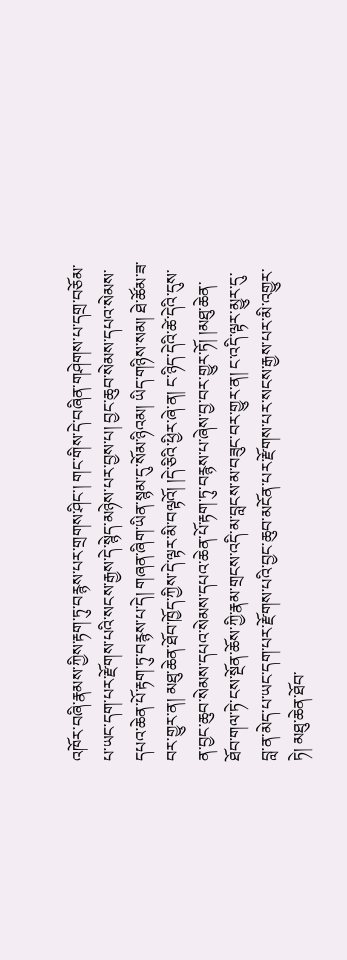འཁོར་བཞི་རྣམས་ཀྱིས་རྟག་ཏུ་བརྙས་པར་གྲགས་ཤིང་། གང་གིས་དེ་བཞིན་གཤེགས་པ་དགྲ་བཅོམ་པ་ཡང་དག་པར་རྫོགས་པའི་སངས་རྒྱས་དེ་སྙེད་མཉེས་པར་བྱས་པ། བྱང་ཆུབ་སེམས་དཔའ་སེམས་དཔའ་ཆེན་པོ་རྟག་ཏུ་བརྙས་པ་དེ། གཞན་ཞིག་ཡིན་སྙམ་དུ་སོམ་ཉིའམ། ཡིད་གཉིས་སམ། ཐེ་ཚོམ་ཟ་བར་གྱུར་ན། མཐུ་ཆེན་ཐོབ་ཁྱོད་ཀྱིས་དེ་ལྟར་མི་བལྟའོ། །དེ་ཅིའི་ཕྱིར་ཞེ་ན། ང་ཉིད་དེའི་ཚེ་དེའི་དུས་ན་བྱང་ཆུབ་སེམས་དཔའ་སེམས་དཔའ་ཆེན་པོ་རྟག་ཏུ་བརྙས་པ་ཞེས་བྱ་བར་གྱུར་ཏོ། །མཐུ་ཆེན་ཐོབ་གལ་ཏེ་ངས་སྔོན་ཆོས་ཀྱི་རྣམ་གྲངས་འདི་མ་བླངས་མ་བཟུང་བར་གྱུར་ན། ང་འདི་ལྟར་མྱུར་དུ་བླ་ན་མེད་པ་ཡང་དག་པར་རྫོགས་པའི་བྱང་ཆུབ་མངོན་པར་རྫོགས་པར་སངས་རྒྱས་པར་མི་འགྱུར་ཏེ། མཐུ་ཆེན་ཐོབ་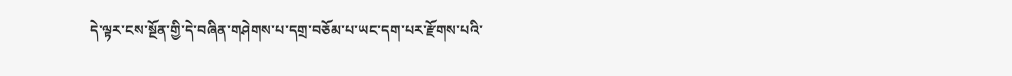དེ་ལྟར་ངས་སྔོན་གྱི་དེ་བཞིན་གཤེགས་པ་དགྲ་བཅོམ་པ་ཡང་དག་པར་རྫོགས་པའི་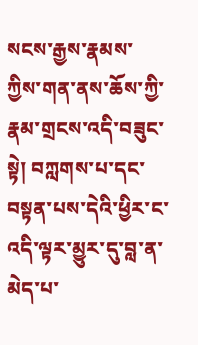སངས་རྒྱས་རྣམས་ཀྱིས་གན་ནས་ཆོས་ཀྱི་རྣམ་གྲངས་འདི་བཟུང་སྟེ། བཀླགས་པ་དང་བསྟན་པས་དེའི་ཕྱིར་ང་འདི་ལྟར་མྱུར་དུ་བླ་ན་མེད་པ་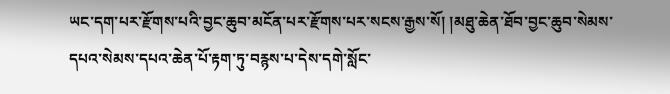ཡང་དག་པར་རྫོགས་པའི་བྱང་ཆུབ་མངོན་པར་རྫོགས་པར་སངས་རྒྱས་སོ། །མཐུ་ཆེན་ཐོབ་བྱང་ཆུབ་སེམས་དཔའ་སེམས་དཔའ་ཆེན་པོ་རྟག་ཏུ་བརྙས་པ་དེས་དགེ་སློང་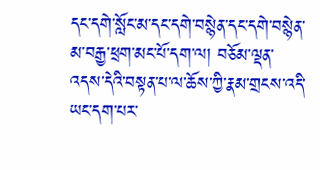དང་དགེ་སློང་མ་དང་དགེ་བསྙེན་དང་དགེ་བསྙེན་མ་བརྒྱ་ཕྲག་མང་པོ་དག་ལ། བཅོམ་ལྡན་འདས་དེའི་བསྟན་པ་ལ་ཆོས་ཀྱི་རྣམ་གྲངས་འདི་ཡང་དག་པར་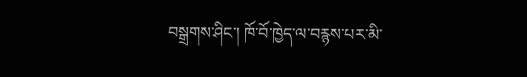བསྒྲགས་ཤིང་། ཁོ་བོ་ཁྱེད་ལ་བརྙས་པར་མི་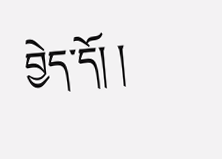བྱེད་དོ། །